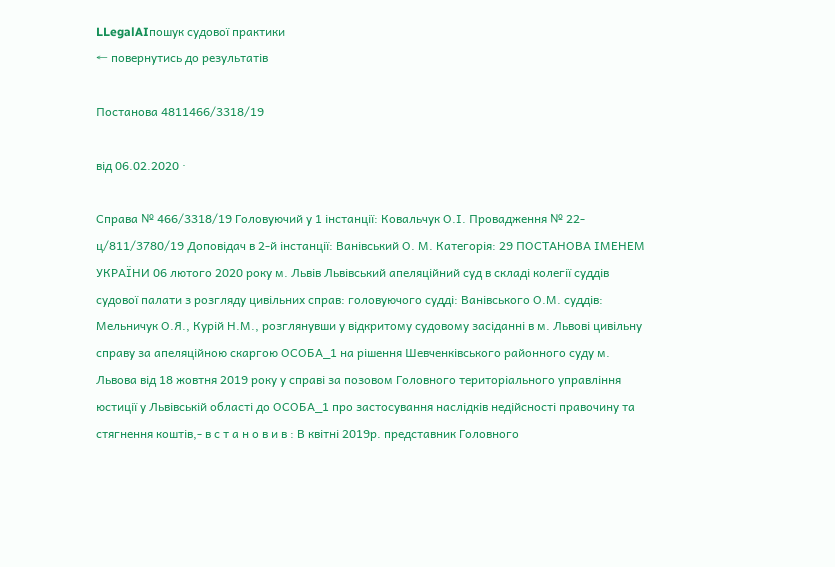LLegalAIпошук судової практики
← повернутись до результатів

Постанова 4811466/3318/19

від 06.02.2020 ·

Справа № 466/3318/19 Головуючий у 1 інстанції: Ковальчук О.І. Провадження № 22-ц/811/3780/19 Доповідач в 2-й інстанції: Ванівський О. М. Категорія: 29 ПОСТАНОВА ІМЕНЕМ УКРАЇНИ 06 лютого 2020 року м. Львів Львівський апеляційний суд в складі колегії суддів судової палати з розгляду цивільних справ: головуючого судді: Ванівського О.М. суддів: Мельничук О.Я., Курій Н.М., розглянувши у відкритому судовому засіданні в м. Львові цивільну справу за апеляційною скаргою ОСОБА_1 на рішення Шевченківського районного суду м. Львова від 18 жовтня 2019 року у справі за позовом Головного територіального управління юстиції у Львівській області до ОСОБА_1 про застосування наслідків недійсності правочину та стягнення коштів,- в с т а н о в и в : В квітні 2019р. представник Головного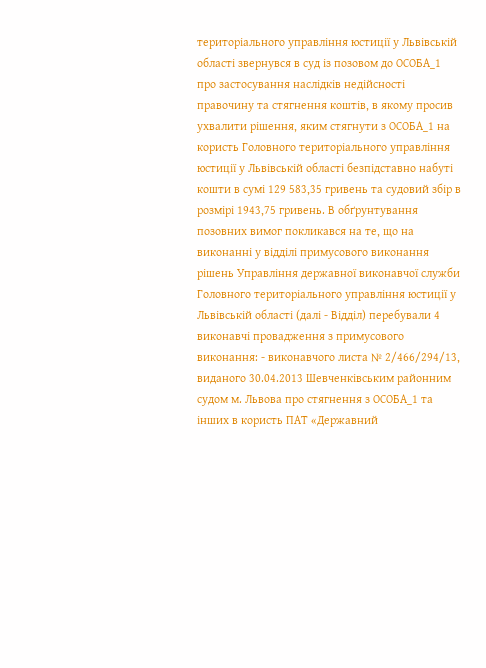територіального управління юстиції у Львівській області звернувся в суд із позовом до ОСОБА_1 про застосування наслідків недійсності правочину та стягнення коштів, в якому просив ухвалити рішення, яким стягнути з ОСОБА_1 на користь Головного територіального управління юстиції у Львівській області безпідставно набуті кошти в сумі 129 583,35 гривень та судовий збір в розмірі 1943,75 гривень. В обґрунтування позовних вимог покликався на те, що на виконанні у відділі примусового виконання рішень Управління державної виконавчої служби Головного територіального управління юстиції у Львівській області (далі - Відділ) перебували 4 виконавчі провадження з примусового виконання: - виконавчого листа № 2/466/294/13, виданого 30.04.2013 Шевченківським районним судом м. Львова про стягнення з ОСОБА_1 та інших в користь ПАТ «Державний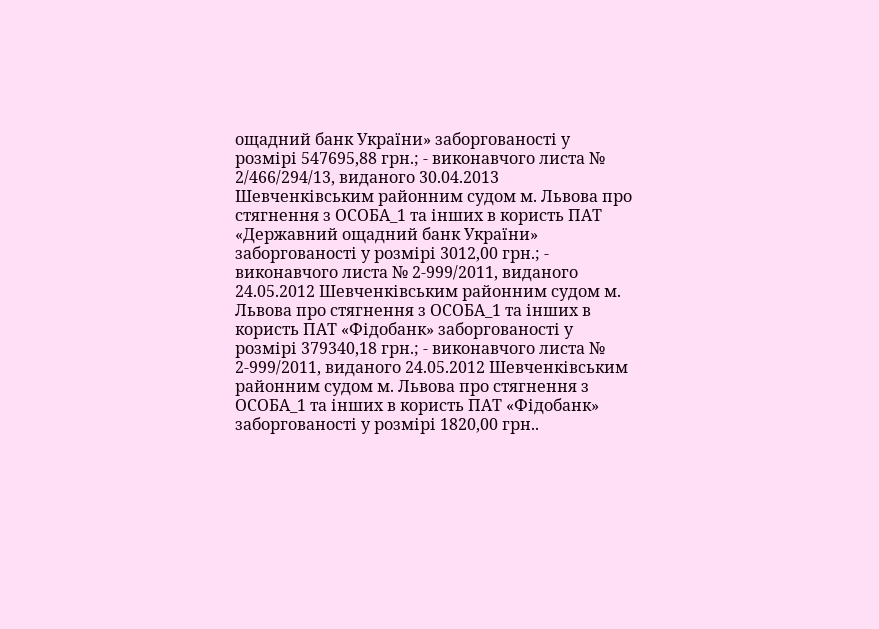ощадний банк України» заборгованості у розмірі 547695,88 грн.; - виконавчого листа № 2/466/294/13, виданого 30.04.2013 Шевченківським районним судом м. Львова про стягнення з ОСОБА_1 та інших в користь ПАТ «Державний ощадний банк України» заборгованості у розмірі 3012,00 грн.; - виконавчого листа № 2-999/2011, виданого 24.05.2012 Шевченківським районним судом м. Львова про стягнення з ОСОБА_1 та інших в користь ПАТ «Фідобанк» заборгованості у розмірі 379340,18 грн.; - виконавчого листа № 2-999/2011, виданого 24.05.2012 Шевченківським районним судом м. Львова про стягнення з ОСОБА_1 та інших в користь ПАТ «Фідобанк» заборгованості у розмірі 1820,00 грн..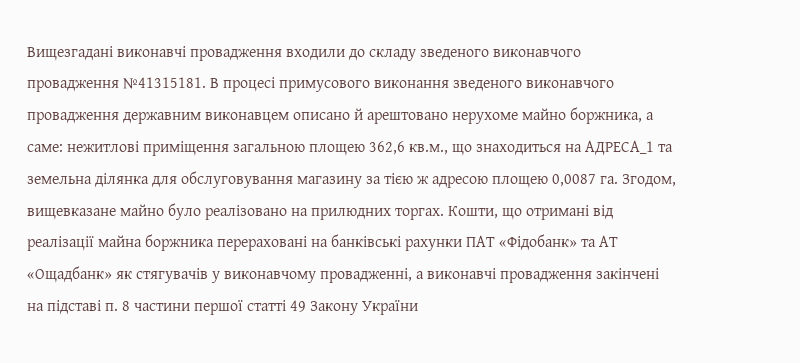Вищезгадані виконавчі провадження входили до складу зведеного виконавчого провадження №41315181. В процесі примусового виконання зведеного виконавчого провадження державним виконавцем описано й арештовано нерухоме майно боржника, а саме: нежитлові приміщення загальною площею 362,6 кв.м., що знаходиться на АДРЕСА_1 та земельна ділянка для обслуговування магазину за тією ж адресою площею 0,0087 га. Згодом, вищевказане майно було реалізовано на прилюдних торгах. Кошти, що отримані від реалізації майна боржника перераховані на банківські рахунки ПАТ «Фідобанк» та АТ «Ощадбанк» як стягувачів у виконавчому провадженні, а виконавчі провадження закінчені на підставі п. 8 частини першої статті 49 Закону України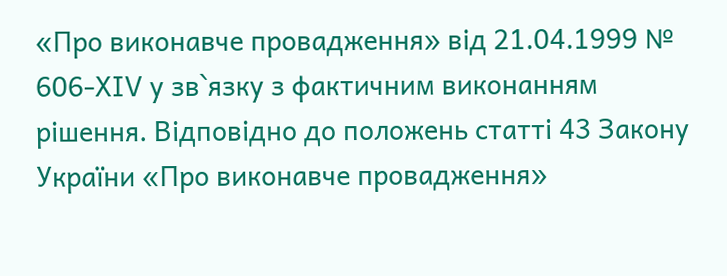«Про виконавче провадження» від 21.04.1999 № 606-ХІV у зв`язку з фактичним виконанням рішення. Відповідно до положень статті 43 Закону України «Про виконавче провадження»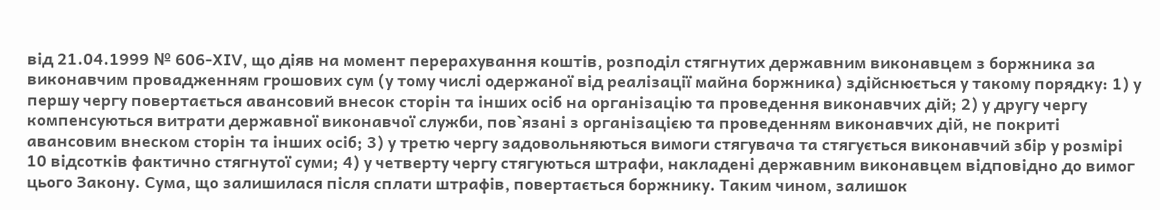від 21.04.1999 № 606-ХІV, що діяв на момент перерахування коштів, розподіл стягнутих державним виконавцем з боржника за виконавчим провадженням грошових сум (у тому числі одержаної від реалізації майна боржника) здійснюється у такому порядку: 1) у першу чергу повертається авансовий внесок сторін та інших осіб на організацію та проведення виконавчих дій; 2) у другу чергу компенсуються витрати державної виконавчої служби, пов`язані з організацією та проведенням виконавчих дій, не покриті авансовим внеском сторін та інших осіб; 3) у третю чергу задовольняються вимоги стягувача та стягується виконавчий збір у розмірі 10 відсотків фактично стягнутої суми; 4) у четверту чергу стягуються штрафи, накладені державним виконавцем відповідно до вимог цього Закону. Сума, що залишилася після сплати штрафів, повертається боржнику. Таким чином, залишок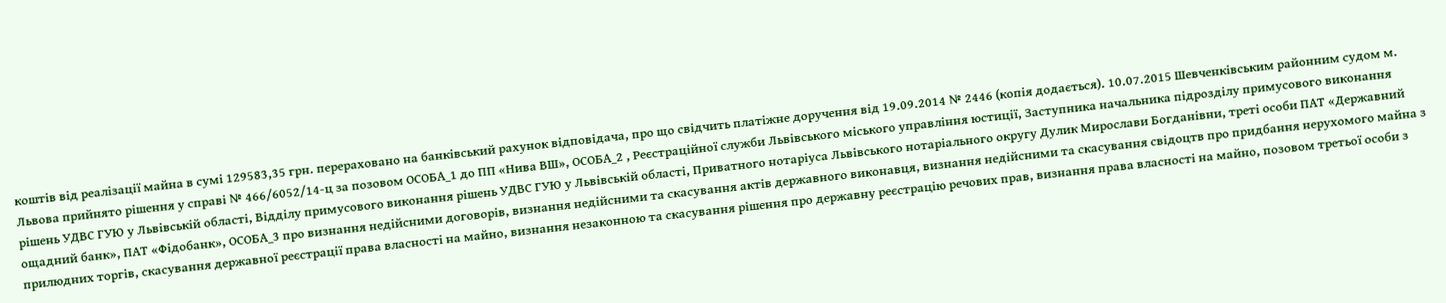коштів від реалізації майна в сумі 129583,35 грн. перераховано на банківський рахунок відповідача, про що свідчить платіжне доручення від 19.09.2014 № 2446 (копія додається). 10.07.2015 Шевченківським районним судом м. Львова прийнято рішення у справі № 466/6052/14-ц за позовом ОСОБА_1 до ПП «Нива ВШ», ОСОБА_2 , Реєстраційної служби Львівського міського управління юстиції, Заступника начальника підрозділу примусового виконання рішень УДВС ГУЮ у Львівській області, Відділу примусового виконання рішень УДВС ГУЮ у Львівській області, Приватного нотаріуса Львівського нотаріального округу Дулик Мирослави Богданівни, треті особи ПАТ «Державний ощадний банк», ПАТ «Фідобанк», ОСОБА_3 про визнання недійсними договорів, визнання недійсними та скасування актів державного виконавця, визнання недійсними та скасування свідоцтв про придбання нерухомого майна з прилюдних торгів, скасування державної реєстрації права власності на майно, визнання незаконною та скасування рішення про державну реєстрацію речових прав, визнання права власності на майно, позовом третьої особи з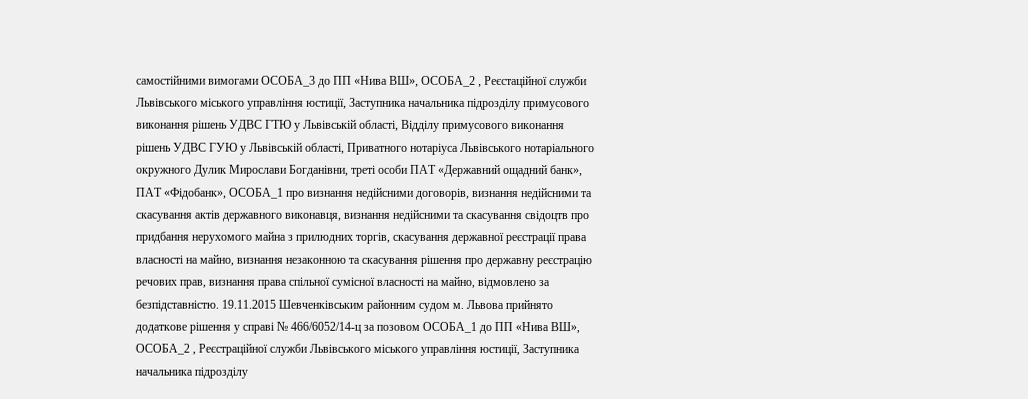самостійними вимогами ОСОБА_3 до ПП «Нива ВШ», ОСОБА_2 , Реєстаційної служби Львівського міського управління юстиції, Заступника начальника підрозділу примусового виконання рішень УДВС ГТЮ у Львівській області, Відділу примусового виконання рішень УДВС ГУЮ у Львівській області, Приватного нотаріуса Львівського нотаріального окружного Дулик Мирослави Богданівни, треті особи ПАТ «Державний ощадний банк», ПАТ «Фідобанк», ОСОБА_1 про визнання недійсними договорів, визнання недійсними та скасування актів державного виконавця, визнання недійсними та скасування свідоцтв про придбання нерухомого майна з прилюдних торгів, скасування державної реєстрації права власності на майно, визнання незаконною та скасування рішення про державну реєстрацію речових прав, визнання права спільної сумісної власності на майно, відмовлено за безпідставністю. 19.11.2015 Шевченківським районним судом м. Львова прийнято додаткове рішення у справі № 466/6052/14-ц за позовом ОСОБА_1 до ПП «Нива ВШ», ОСОБА_2 , Реєстраційної служби Львівського міського управління юстиції, Заступника начальника підрозділу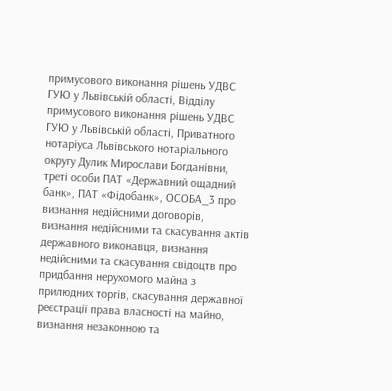примусового виконання рішень УДВС ГУЮ у Львівській області, Відділу примусового виконання рішень УДВС ГУЮ у Львівській області, Приватного нотаріуса Львівського нотаріального округу Дулик Мирослави Богданівни, треті особи ПАТ «Державний ощадний банк», ПАТ «Фідобанк», ОСОБА_3 про визнання недійсними договорів, визнання недійсними та скасування актів державного виконавця, визнання недійсними та скасування свідоцтв про придбання нерухомого майна з прилюдних торгів, скасування державної реєстрації права власності на майно, визнання незаконною та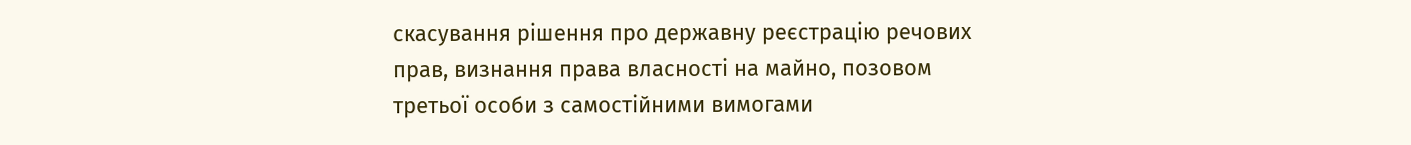скасування рішення про державну реєстрацію речових прав, визнання права власності на майно, позовом третьої особи з самостійними вимогами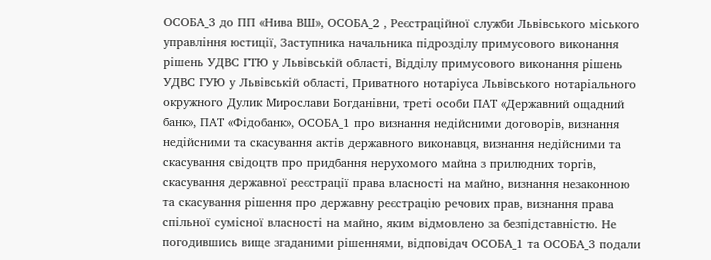ОСОБА_3 до ПП «Нива ВШ», ОСОБА_2 , Реєстраційної служби Львівського міського управління юстиції, Заступника начальника підрозділу примусового виконання рішень УДВС ГТЮ у Львівській області, Відділу примусового виконання рішень УДВС ГУЮ у Львівській області, Приватного нотаріуса Львівського нотаріального окружного Дулик Мирослави Богданівни, треті особи ПАТ «Державний ощадний банк», ПАТ «Фідобанк», ОСОБА_1 про визнання недійсними договорів, визнання недійсними та скасування актів державного виконавця, визнання недійсними та скасування свідоцтв про придбання нерухомого майна з прилюдних торгів, скасування державної реєстрації права власності на майно, визнання незаконною та скасування рішення про державну реєстрацію речових прав, визнання права спільної сумісної власності на майно, яким відмовлено за безпідставністю. Не погодившись вище згаданими рішеннями, відповідач ОСОБА_1 та ОСОБА_3 подали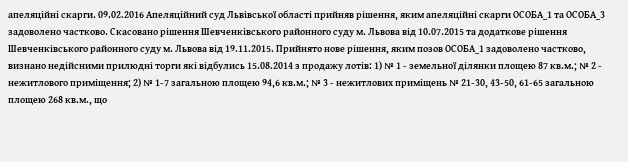апеляційні скарги. 09.02.2016 Апеляційний суд Львівської області прийняв рішення, яким апеляційні скарги ОСОБА_1 та ОСОБА_3 задоволено частково. Скасовано рішення Шевченківського районного суду м. Львова від 10.07.2015 та додаткове рішення Шевченківського районного суду м. Львова від 19.11.2015. Прийнято нове рішення, яким позов ОСОБА_1 задоволено частково, визнано недійсними прилюдні торги які відбулись 15.08.2014 з продажу лотів: 1) № 1 - земельної ділянки площею 87 кв.м.; № 2 - нежитлового приміщення; 2) № 1-7 загальною площею 94,6 кв.м.; № 3 - нежитлових приміщень № 21-30, 43-50, 61-65 загальною площею 268 кв.м., що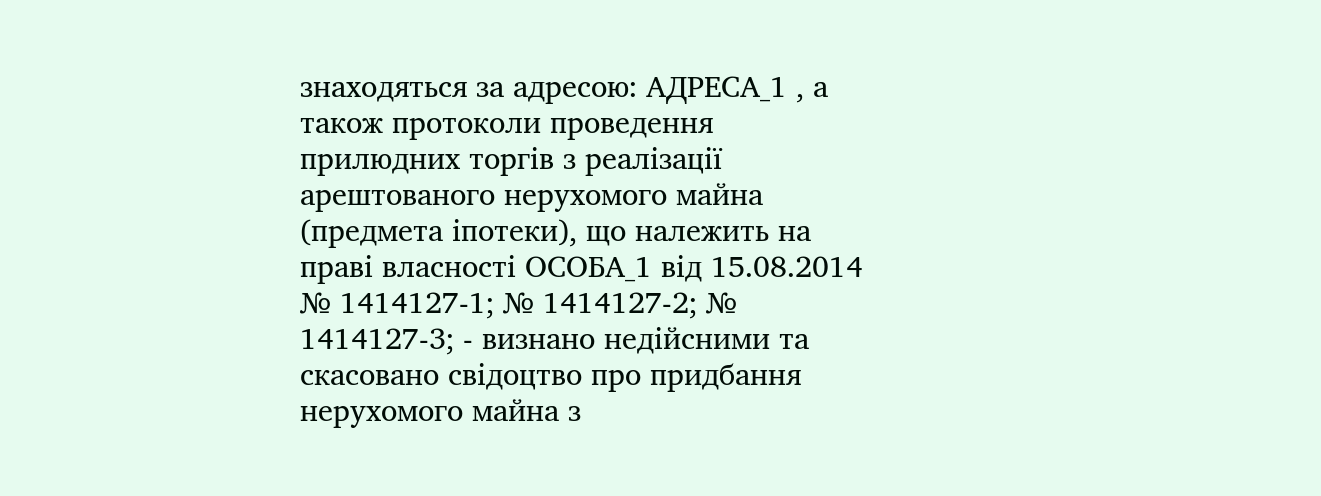знаходяться за адресою: АДРЕСА_1 , а також протоколи проведення прилюдних торгів з реалізації арештованого нерухомого майна (предмета іпотеки), що належить на праві власності ОСОБА_1 від 15.08.2014 № 1414127-1; № 1414127-2; № 1414127-3; - визнано недійсними та скасовано свідоцтво про придбання нерухомого майна з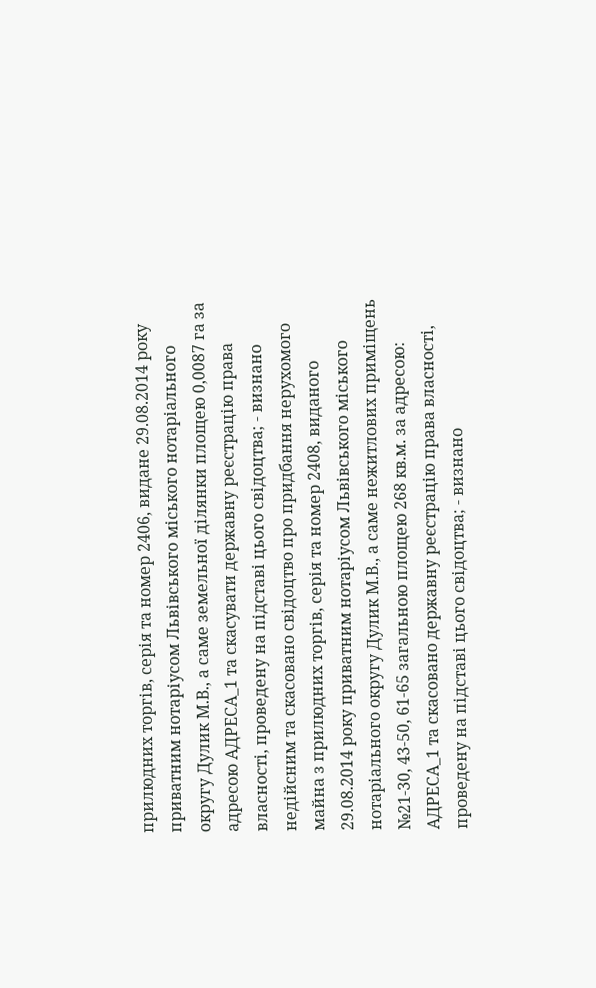прилюдних торгів, серія та номер 2406, видане 29.08.2014 року приватним нотаріусом Львівського міського нотаріального округу Дулик М.В., а саме земельної ділянки площею 0,0087 га за адресою АДРЕСА_1 та скасувати державну реєстрацію права власності, проведену на підставі цього свідоцтва; - визнано недійсним та скасовано свідоцтво про придбання нерухомого майна з прилюдних торгів, серія та номер 2408, виданого 29.08.2014 року приватним нотаріусом Львівського міського нотаріального округу Дулик М.В., а саме нежитлових приміщень №21-30, 43-50, 61-65 загальною площею 268 кв.м. за адресою: АДРЕСА_1 та скасовано державну реєстрацію права власності, проведену на підставі цього свідоцтва; - визнано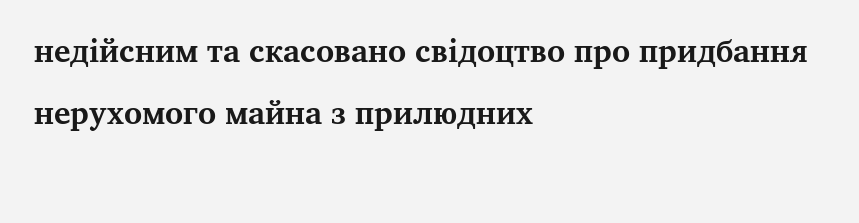недійсним та скасовано свідоцтво про придбання нерухомого майна з прилюдних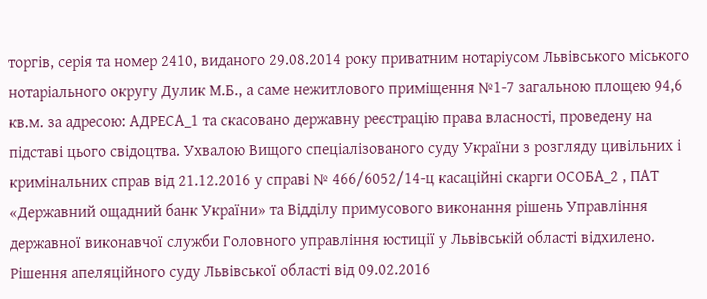торгів, серія та номер 2410, виданого 29.08.2014 року приватним нотаріусом Львівського міського нотаріального округу Дулик М.Б., а саме нежитлового приміщення №1-7 загальною площею 94,6 кв.м. за адресою: АДРЕСА_1 та скасовано державну реєстрацію права власності, проведену на підставі цього свідоцтва. Ухвалою Вищого спеціалізованого суду України з розгляду цивільних і кримінальних справ від 21.12.2016 у справі № 466/6052/14-ц касаційні скарги ОСОБА_2 , ПАТ «Державний ощадний банк України» та Відділу примусового виконання рішень Управління державної виконавчої служби Головного управління юстиції у Львівській області відхилено. Рішення апеляційного суду Львівської області від 09.02.2016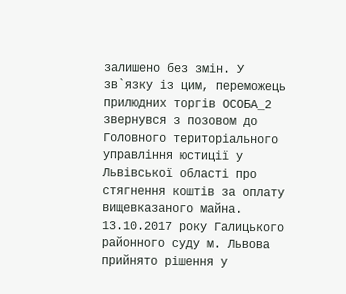залишено без змін. У зв`язку із цим, переможець прилюдних торгів ОСОБА_2 звернувся з позовом до Головного територіального управління юстиції у Львівської області про стягнення коштів за оплату вищевказаного майна. 13.10.2017 року Галицького районного суду м. Львова прийнято рішення у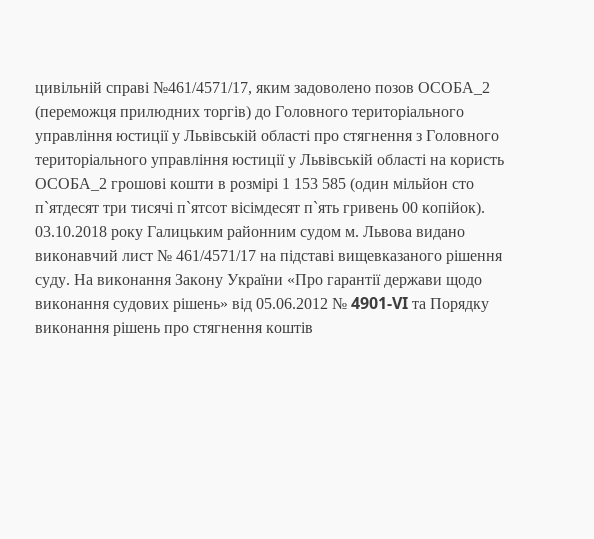цивільній справі №461/4571/17, яким задоволено позов ОСОБА_2 (переможця прилюдних торгів) до Головного територіального управління юстиції у Львівській області про стягнення з Головного територіального управління юстиції у Львівській області на користь ОСОБА_2 грошові кошти в розмірі 1 153 585 (один мільйон сто п`ятдесят три тисячі п`ятсот вісімдесят п`ять гривень 00 копійок). 03.10.2018 року Галицьким районним судом м. Львова видано виконавчий лист № 461/4571/17 на підставі вищевказаного рішення суду. На виконання Закону України «Про гарантії держави щодо виконання судових рішень» від 05.06.2012 № 4901-VI та Порядку виконання рішень про стягнення коштів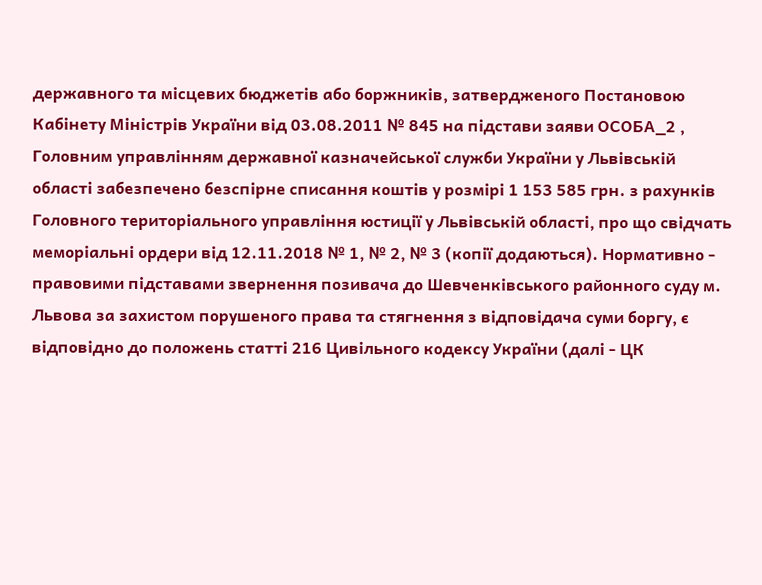державного та місцевих бюджетів або боржників, затвердженого Постановою Кабінету Міністрів України від 03.08.2011 № 845 на підстави заяви ОСОБА_2 , Головним управлінням державної казначейської служби України у Львівській області забезпечено безспірне списання коштів у розмірі 1 153 585 грн. з рахунків Головного територіального управління юстиції у Львівській області, про що свідчать меморіальні ордери від 12.11.2018 № 1, № 2, № 3 (копії додаються). Нормативно - правовими підставами звернення позивача до Шевченківського районного суду м. Львова за захистом порушеного права та стягнення з відповідача суми боргу, є відповідно до положень статті 216 Цивільного кодексу України (далі - ЦК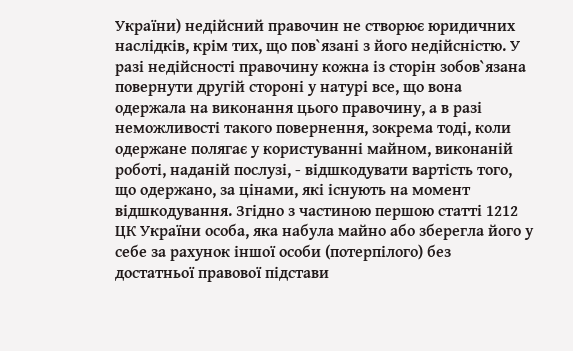України) недійсний правочин не створює юридичних наслідків, крім тих, що пов`язані з його недійсністю. У разі недійсності правочину кожна із сторін зобов`язана повернути другій стороні у натурі все, що вона одержала на виконання цього правочину, а в разі неможливості такого повернення, зокрема тоді, коли одержане полягає у користуванні майном, виконаній роботі, наданій послузі, - відшкодувати вартість того, що одержано, за цінами, які існують на момент відшкодування. Згідно з частиною першою статті 1212 ЦК України особа, яка набула майно або зберегла його у себе за рахунок іншої особи (потерпілого) без достатньої правової підстави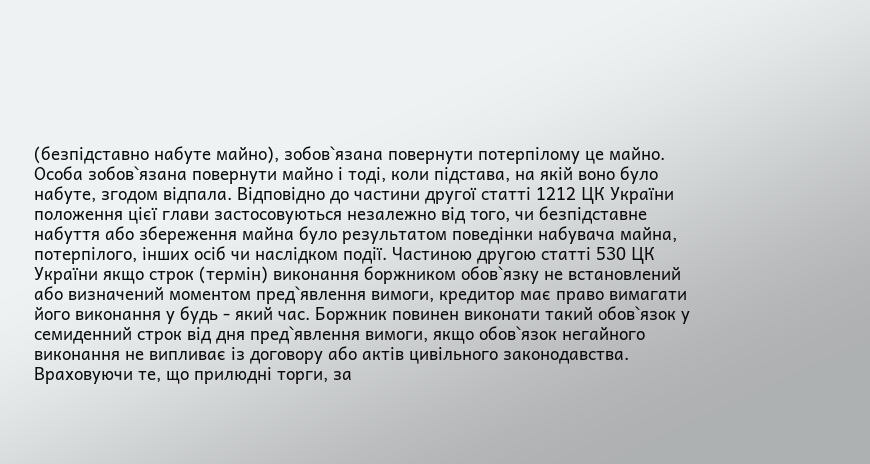(безпідставно набуте майно), зобов`язана повернути потерпілому це майно. Особа зобов`язана повернути майно і тоді, коли підстава, на якій воно було набуте, згодом відпала. Відповідно до частини другої статті 1212 ЦК України положення цієї глави застосовуються незалежно від того, чи безпідставне набуття або збереження майна було результатом поведінки набувача майна, потерпілого, інших осіб чи наслідком події. Частиною другою статті 530 ЦК України якщо строк (термін) виконання боржником обов`язку не встановлений або визначений моментом пред`явлення вимоги, кредитор має право вимагати його виконання у будь - який час. Боржник повинен виконати такий обов`язок у семиденний строк від дня пред`явлення вимоги, якщо обов`язок негайного виконання не випливає із договору або актів цивільного законодавства. Враховуючи те, що прилюдні торги, за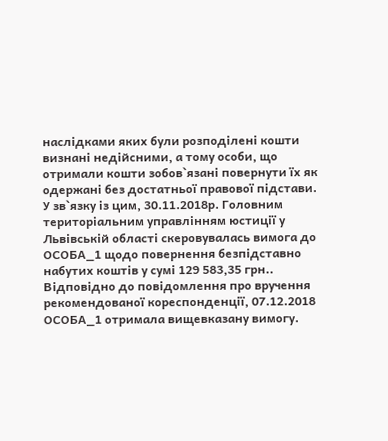наслідками яких були розподілені кошти визнані недійсними, а тому особи, що отримали кошти зобов`язані повернути їх як одержані без достатньої правової підстави. У зв`язку із цим, 30.11.2018р. Головним територіальним управлінням юстиції у Львівській області скеровувалась вимога до ОСОБА_1 щодо повернення безпідставно набутих коштів у сумі 129 583,35 грн.. Відповідно до повідомлення про вручення рекомендованої кореспонденції, 07.12.2018 ОСОБА_1 отримала вищевказану вимогу.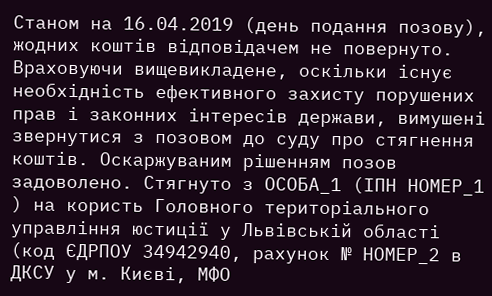Станом на 16.04.2019 (день подання позову), жодних коштів відповідачем не повернуто. Враховуючи вищевикладене, оскільки існує необхідність ефективного захисту порушених прав і законних інтересів держави, вимушені звернутися з позовом до суду про стягнення коштів. Оскаржуваним рішенням позов задоволено. Стягнуто з ОСОБА_1 (ІПН НОМЕР_1 ) на користь Головного територіального управління юстиції у Львівській області (код ЄДРПОУ 34942940, рахунок № НОМЕР_2 в ДКСУ у м. Києві, МФО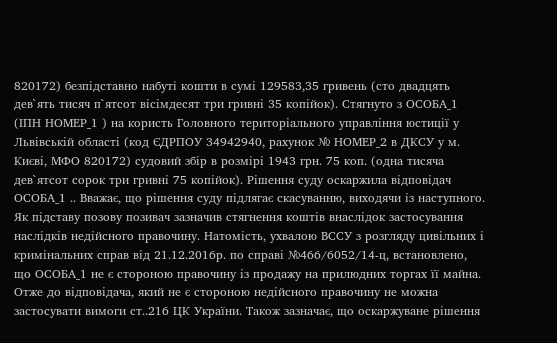820172) безпідставно набуті кошти в сумі 129583,35 гривень (сто двадцять дев`ять тисяч п`ятсот вісімдесят три гривні 35 копійок). Стягнуто з ОСОБА_1 (ІПН НОМЕР_1 ) на користь Головного територіального управління юстиції у Львівській області (код ЄДРПОУ 34942940, рахунок № НОМЕР_2 в ДКСУ у м. Києві, МФО 820172) судовий збір в розмірі 1943 грн. 75 коп. (одна тисяча дев`ятсот сорок три гривні 75 копійок). Рішення суду оскаржила відповідач ОСОБА_1 .. Вважає, що рішення суду підлягає скасуванню, виходячи із наступного. Як підставу позову позивач зазначив стягнення коштів внаслідок застосування наслідків недійсного правочину. Натомість, ухвалою ВССУ з розгляду цивільних і кримінальних справ від 21.12.2016р. по справі №466/6052/14-ц, встановлено, що ОСОБА_1 не є стороною правочину із продажу на прилюдних торгах її майна. Отже до відповідача, який не є стороною недійсного правочину не можна застосувати вимоги ст..216 ЦК України. Також зазначає, що оскаржуване рішення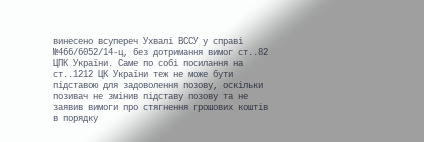винесено всупереч Ухвалі ВССУ у справі №466/6052/14-ц, без дотримання вимог ст..82 ЦПК України. Саме по собі посилання на ст..1212 ЦК України теж не може бути підставою для задоволення позову, оскільки позивач не змінив підставу позову та не заявив вимоги про стягнення грошових коштів в порядку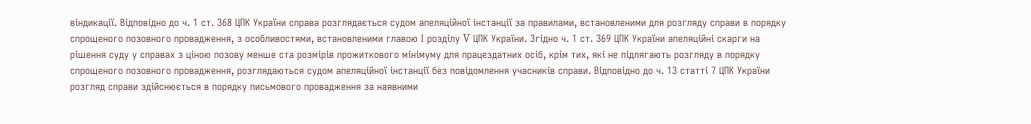віндикації. Відповідно до ч. 1 ст. 368 ЦПК України справа розглядається судом апеляційної інстанції за правилами, встановленими для розгляду справи в порядку спрощеного позовного провадження, з особливостями, встановленими главою І розділу V ЦПК України. Згідно ч. 1 ст. 369 ЦПК України апеляційні скарги на рішення суду у справах з ціною позову менше ста розмірів прожиткового мінімуму для працездатних осіб, крім тих, які не підлягають розгляду в порядку спрощеного позовного провадження, розглядаються судом апеляційної інстанції без повідомлення учасників справи. Відповідно до ч. 13 статті 7 ЦПК України розгляд справи здійснюється в порядку письмового провадження за наявними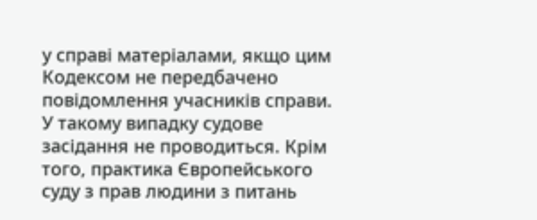у справі матеріалами, якщо цим Кодексом не передбачено повідомлення учасників справи. У такому випадку судове засідання не проводиться. Крім того, практика Європейського суду з прав людини з питань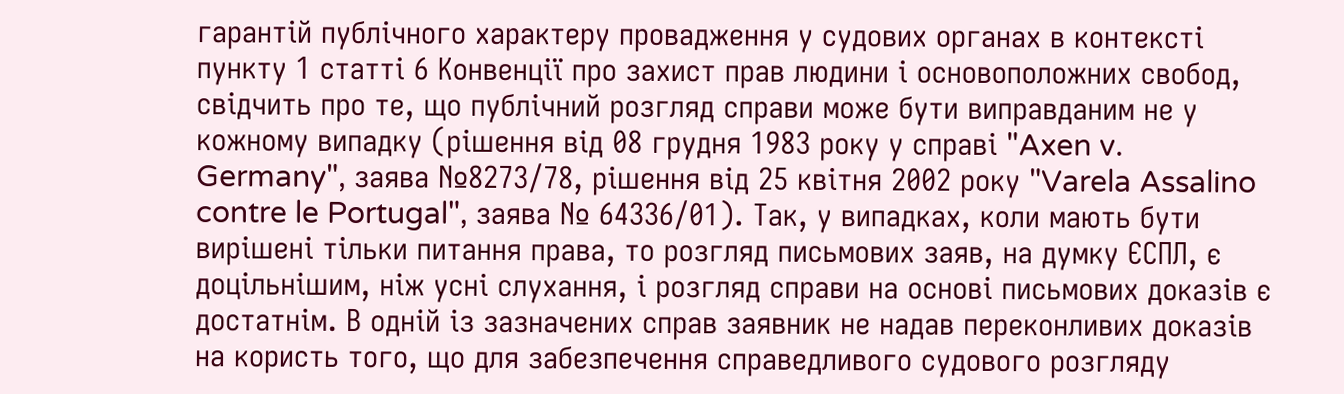гарантій публічного характеру провадження у судових органах в контексті пункту 1 статті 6 Конвенції про захист прав людини і основоположних свобод, свідчить про те, що публічний розгляд справи може бути виправданим не у кожному випадку (рішення від 08 грудня 1983 року у справі "Axen v. Germany", заява №8273/78, рішення від 25 квітня 2002 року "Varela Assalino contre le Portugal", заява № 64336/01). Так, у випадках, коли мають бути вирішені тільки питання права, то розгляд письмових заяв, на думку ЄСПЛ, є доцільнішим, ніж усні слухання, і розгляд справи на основі письмових доказів є достатнім. В одній із зазначених справ заявник не надав переконливих доказів на користь того, що для забезпечення справедливого судового розгляду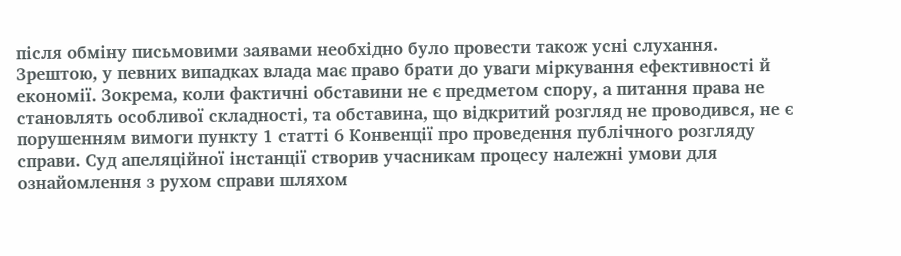після обміну письмовими заявами необхідно було провести також усні слухання. Зрештою, у певних випадках влада має право брати до уваги міркування ефективності й економії. Зокрема, коли фактичні обставини не є предметом спору, а питання права не становлять особливої складності, та обставина, що відкритий розгляд не проводився, не є порушенням вимоги пункту 1 статті 6 Конвенції про проведення публічного розгляду справи. Суд апеляційної інстанції створив учасникам процесу належні умови для ознайомлення з рухом справи шляхом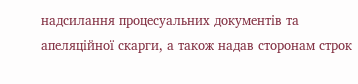надсилання процесуальних документів та апеляційної скарги, а також надав сторонам строк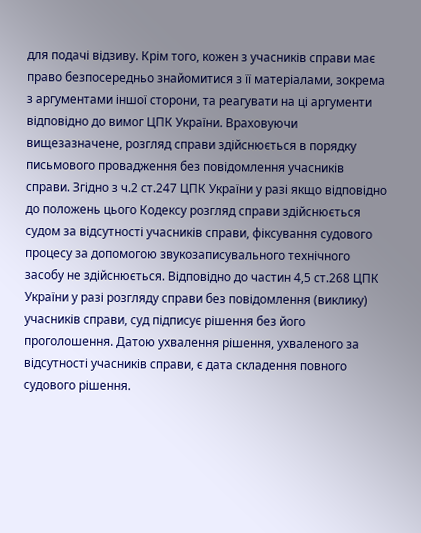для подачі відзиву. Крім того, кожен з учасників справи має право безпосередньо знайомитися з її матеріалами, зокрема з аргументами іншої сторони, та реагувати на ці аргументи відповідно до вимог ЦПК України. Враховуючи вищезазначене, розгляд справи здійснюється в порядку письмового провадження без повідомлення учасників справи. Згідно з ч.2 ст.247 ЦПК України у разі якщо відповідно до положень цього Кодексу розгляд справи здійснюється судом за відсутності учасників справи, фіксування судового процесу за допомогою звукозаписувального технічного засобу не здійснюється. Відповідно до частин 4,5 ст.268 ЦПК України у разі розгляду справи без повідомлення (виклику) учасників справи, суд підписує рішення без його проголошення. Датою ухвалення рішення, ухваленого за відсутності учасників справи, є дата складення повного судового рішення.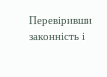Перевіривши законність і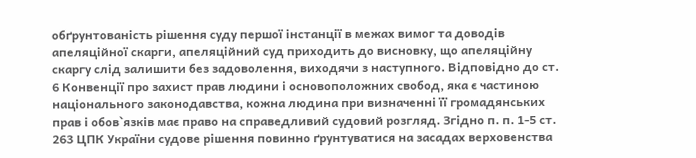обґрунтованість рішення суду першої інстанції в межах вимог та доводів апеляційної скарги, апеляційний суд приходить до висновку, що апеляційну скаргу слід залишити без задоволення, виходячи з наступного. Відповідно до ст. 6 Конвенції про захист прав людини і основоположних свобод, яка є частиною національного законодавства, кожна людина при визначенні її громадянських прав і обов`язків має право на справедливий судовий розгляд. Згідно п. п. 1-5 ст. 263 ЦПК України судове рішення повинно ґрунтуватися на засадах верховенства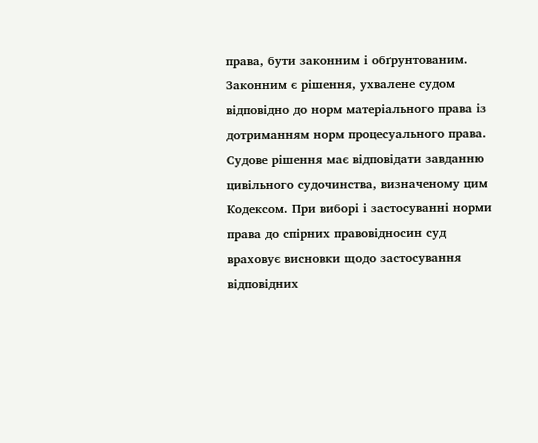права, бути законним і обґрунтованим. Законним є рішення, ухвалене судом відповідно до норм матеріального права із дотриманням норм процесуального права. Судове рішення має відповідати завданню цивільного судочинства, визначеному цим Кодексом. При виборі і застосуванні норми права до спірних правовідносин суд враховує висновки щодо застосування відповідних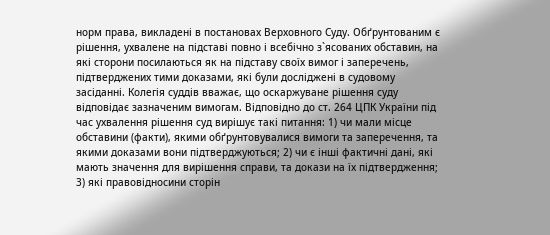норм права, викладені в постановах Верховного Суду. Обґрунтованим є рішення, ухвалене на підставі повно і всебічно з`ясованих обставин, на які сторони посилаються як на підставу своїх вимог і заперечень, підтверджених тими доказами, які були досліджені в судовому засіданні. Колегія суддів вважає, що оскаржуване рішення суду відповідає зазначеним вимогам. Відповідно до ст. 264 ЦПК України під час ухвалення рішення суд вирішує такі питання: 1) чи мали місце обставини (факти), якими обґрунтовувалися вимоги та заперечення, та якими доказами вони підтверджуються; 2) чи є інші фактичні дані, які мають значення для вирішення справи, та докази на їх підтвердження; 3) які правовідносини сторін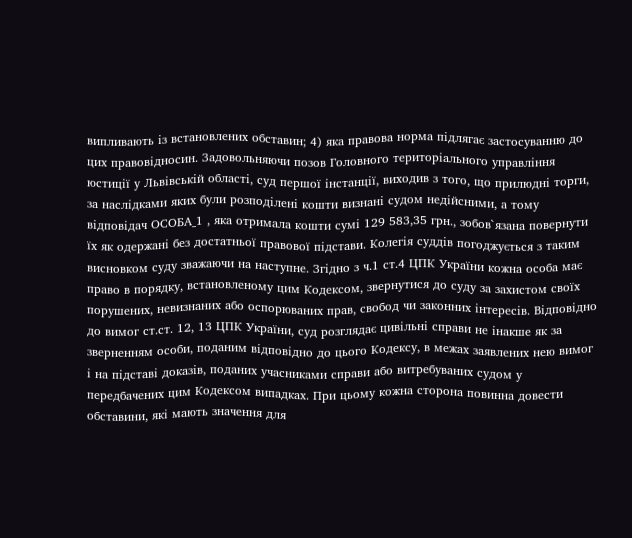випливають із встановлених обставин; 4) яка правова норма підлягає застосуванню до цих правовідносин. Задовольняючи позов Головного територіального управління юстиції у Львівській області, суд першої інстанції, виходив з того, що прилюдні торги, за наслідками яких були розподілені кошти визнані судом недійсними, а тому відповідач ОСОБА_1 , яка отримала кошти сумі 129 583,35 грн., зобов`язана повернути їх як одержані без достатньої правової підстави. Колегія суддів погоджується з таким висновком суду зважаючи на наступне. Згідно з ч.1 ст.4 ЦПК України кожна особа має право в порядку, встановленому цим Кодексом, звернутися до суду за захистом своїх порушених, невизнаних або оспорюваних прав, свобод чи законних інтересів. Відповідно до вимог ст.ст. 12, 13 ЦПК України, суд розглядає цивільні справи не інакше як за зверненням особи, поданим відповідно до цього Кодексу, в межах заявлених нею вимог і на підставі доказів, поданих учасниками справи або витребуваних судом у передбачених цим Кодексом випадках. При цьому кожна сторона повинна довести обставини, які мають значення для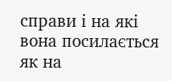справи і на які вона посилається як на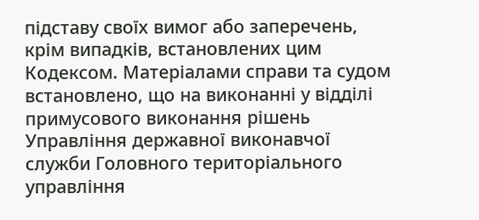підставу своїх вимог або заперечень, крім випадків, встановлених цим Кодексом. Матеріалами справи та судом встановлено, що на виконанні у відділі примусового виконання рішень Управління державної виконавчої служби Головного територіального управління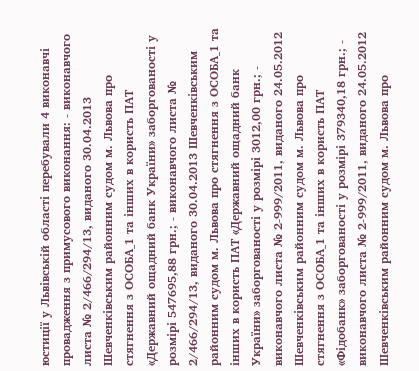юстиції у Львівській області перебували 4 виконавчі провадження з примусового виконання: - виконавчого листа № 2/466/294/13, виданого 30.04.2013 Шевченківським районним судом м. Львова про стягнення з ОСОБА_1 та інших в користь ПАТ «Державний ощадний банк України» заборгованості у розмірі 547695,88 грн.; - виконавчого листа № 2/466/294/13, виданого 30.04.2013 Шевченківським районним судом м. Львова про стягнення з ОСОБА_1 та інших в користь ПАТ «Державний ощадний банк України» заборгованості у розмірі 3012,00 грн.; - виконавчого листа № 2-999/2011, виданого 24.05.2012 Шевченківським районним судом м. Львова про стягнення з ОСОБА_1 та інших в користь ПАТ «Фідобанк» заборгованості у розмірі 379340,18 грн.; - виконавчого листа № 2-999/2011, виданого 24.05.2012 Шевченківським районним судом м. Львова про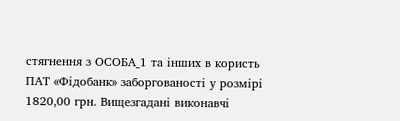стягнення з ОСОБА_1 та інших в користь ПАТ «Фідобанк» заборгованості у розмірі 1820,00 грн. Вищезгадані виконавчі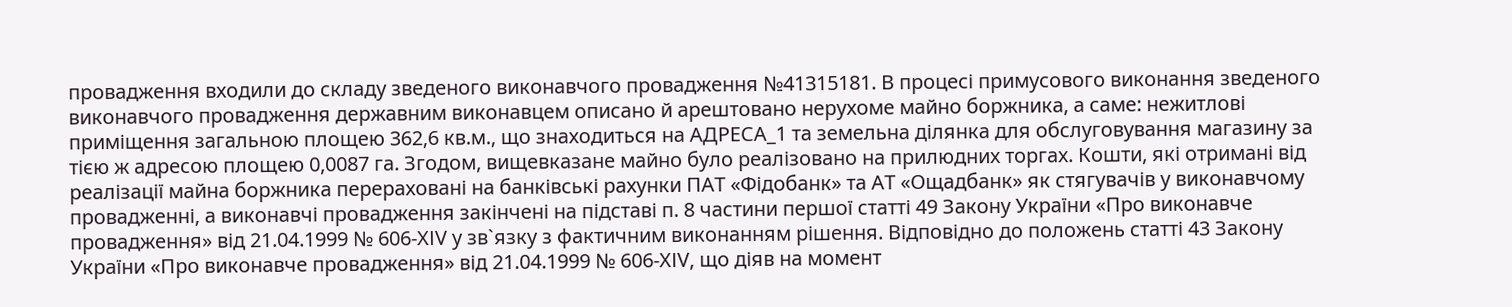провадження входили до складу зведеного виконавчого провадження №41315181. В процесі примусового виконання зведеного виконавчого провадження державним виконавцем описано й арештовано нерухоме майно боржника, а саме: нежитлові приміщення загальною площею 362,6 кв.м., що знаходиться на АДРЕСА_1 та земельна ділянка для обслуговування магазину за тією ж адресою площею 0,0087 га. Згодом, вищевказане майно було реалізовано на прилюдних торгах. Кошти, які отримані від реалізації майна боржника перераховані на банківські рахунки ПАТ «Фідобанк» та АТ «Ощадбанк» як стягувачів у виконавчому провадженні, а виконавчі провадження закінчені на підставі п. 8 частини першої статті 49 Закону України «Про виконавче провадження» від 21.04.1999 № 606-ХІV у зв`язку з фактичним виконанням рішення. Відповідно до положень статті 43 Закону України «Про виконавче провадження» від 21.04.1999 № 606-ХІV, що діяв на момент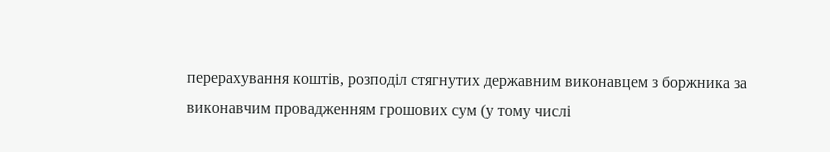перерахування коштів, розподіл стягнутих державним виконавцем з боржника за виконавчим провадженням грошових сум (у тому числі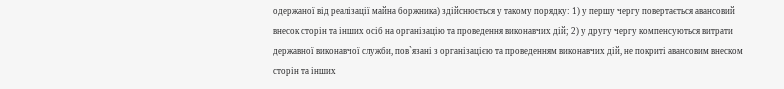одержаної від реалізації майна боржника) здійснюється у такому порядку: 1) у першу чергу повертається авансовий внесок сторін та інших осіб на організацію та проведення виконавчих дій; 2) у другу чергу компенсуються витрати державної виконавчої служби, пов`язані з організацією та проведенням виконавчих дій, не покриті авансовим внеском сторін та інших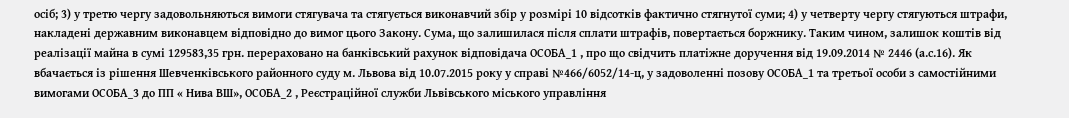осіб; 3) у третю чергу задовольняються вимоги стягувача та стягується виконавчий збір у розмірі 10 відсотків фактично стягнутої суми; 4) у четверту чергу стягуються штрафи, накладені державним виконавцем відповідно до вимог цього Закону. Сума, що залишилася після сплати штрафів, повертається боржнику. Таким чином, залишок коштів від реалізації майна в сумі 129583,35 грн. перераховано на банківський рахунок відповідача ОСОБА_1 , про що свідчить платіжне доручення від 19.09.2014 № 2446 (а.с.16). Як вбачається із рішення Шевченківського районного суду м. Львова від 10.07.2015 року у справі №466/6052/14-ц, у задоволенні позову ОСОБА_1 та третьої особи з самостійними вимогами ОСОБА_3 до ПП « Нива ВШ», ОСОБА_2 , Реєстраційної служби Львівського міського управління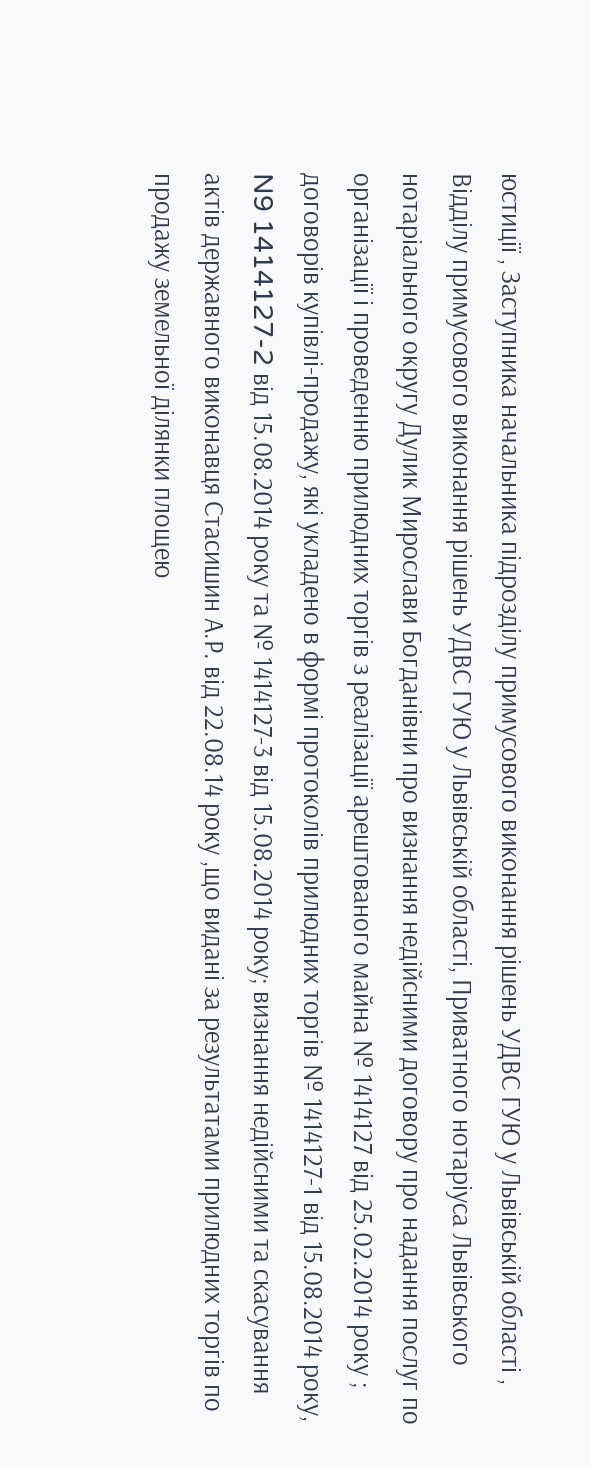юстиції , Заступника начальника підрозділу примусового виконання рішень УДВС ГУЮ у Львівській області , Відділу примусового виконання рішень УДВС ГУЮ у Львівській області, Приватного нотаріуса Львівського нотаріального округу Дулик Мирослави Богданівни про визнання недійсними договору про надання послуг по організації і проведенню прилюдних торгів з реалізації арештованого майна № 1414127 від 25.02.2014 року ; договорів купівлі-продажу, які укладено в формі протоколів прилюдних торгів № 1414127-1 від 15.08.2014 року, N9 1414127-2 від 15.08.2014 року та № 1414127-3 від 15.08.2014 року; визнання недійсними та скасування актів державного виконавця Стасишин А.Р. від 22.08.14 року ,що видані за результатами прилюдних торгів по продажу земельної ділянки площею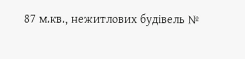87 м.кв., нежитлових будівель №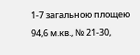1-7 загальною площею 94,6 м.кв., № 21-30,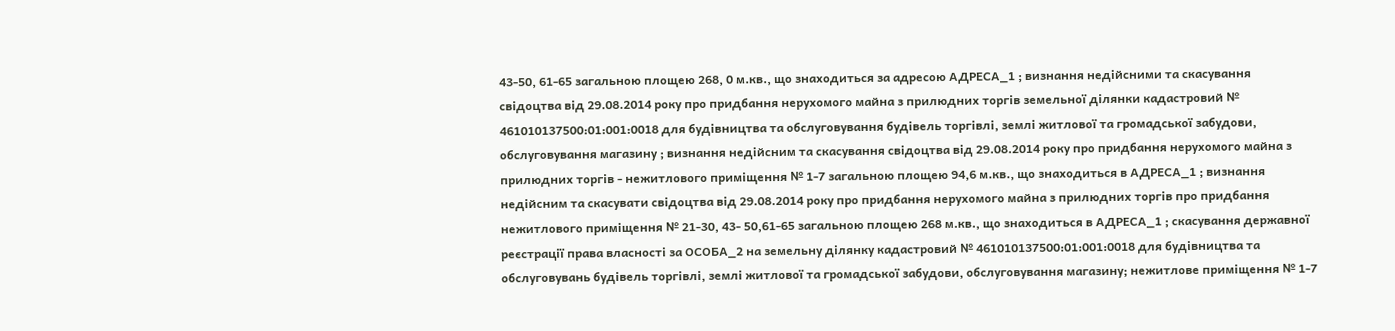43-50, 61-65 загальною площею 268, 0 м.кв., що знаходиться за адресою АДРЕСА_1 ; визнання недійсними та скасування свідоцтва від 29.08.2014 року про придбання нерухомого майна з прилюдних торгів земельної ділянки кадастровий № 461010137500:01:001:0018 для будівництва та обслуговування будівель торгівлі, землі житлової та громадської забудови, обслуговування магазину ; визнання недійсним та скасування свідоцтва від 29.08.2014 року про придбання нерухомого майна з прилюдних торгів - нежитлового приміщення № 1-7 загальною площею 94,6 м.кв., що знаходиться в АДРЕСА_1 ; визнання недійсним та скасувати свідоцтва від 29.08.2014 року про придбання нерухомого майна з прилюдних торгів про придбання нежитлового приміщення № 21-30, 43- 50,61-65 загальною площею 268 м.кв., що знаходиться в АДРЕСА_1 ; скасування державної реєстрації права власності за ОСОБА_2 на земельну ділянку кадастровий № 461010137500:01:001:0018 для будівництва та обслуговувань будівель торгівлі, землі житлової та громадської забудови, обслуговування магазину; нежитлове приміщення № 1-7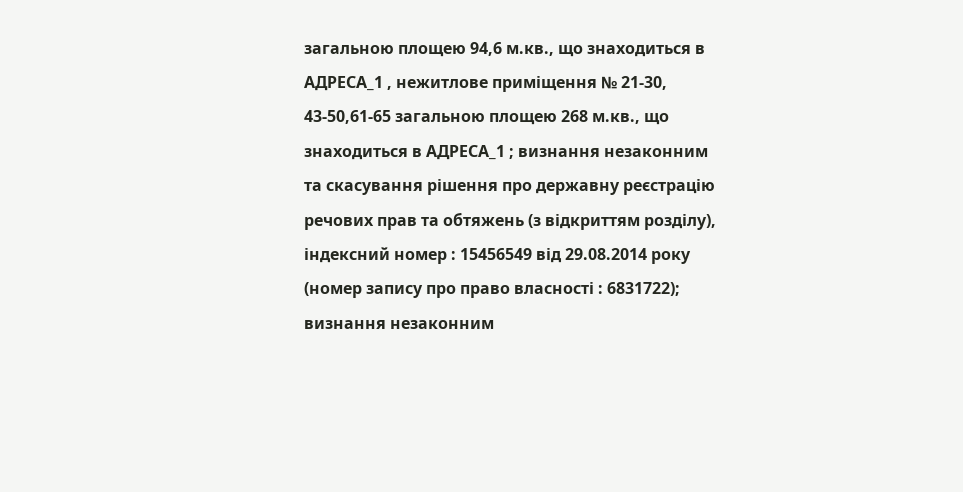загальною площею 94,6 м.кв., що знаходиться в АДРЕСА_1 , нежитлове приміщення № 21-30, 43-50,61-65 загальною площею 268 м.кв., що знаходиться в АДРЕСА_1 ; визнання незаконним та скасування рішення про державну реєстрацію речових прав та обтяжень (з відкриттям розділу), індексний номер : 15456549 від 29.08.2014 року (номер запису про право власності : 6831722); визнання незаконним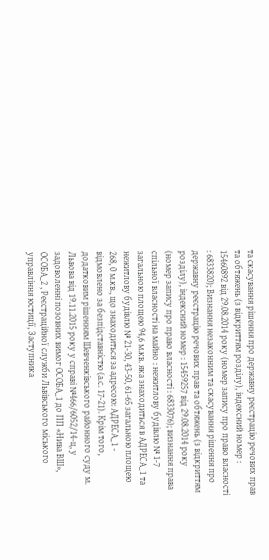та скасування рішення про державну реєстрацію речових прав та обтяжень (з відкриттям розділу), індексний номер : 15460892 від 29.08.2014 року (номер запису про право власності : 6833820); Визнання незаконним та скасування рішення про державну реєстрацію речових прав та обтяжень (з відкриттям розділу), індексний номер : 15459257 від 29.08.2014 року (номер запису про право власності : 6833076); визнання права спільної власності на майно : нежитлову будівлю № 1-7 загальною площею 94,6 м.кв. яка знаходиться в АДРЕСА_1 та нежитлову будівлю № 21-30, 43-50, 61-65 загальною площею 268, 0 м.кв., що знаходиться за адресою: АДРЕСА_1 - відмовлено за безпідставністю (а.с. 17-21). Крім того, додатковим рішенням Шевченківського районного суду м. Львова від 19.11.2015 року у справі №466/6052/14-ц, у задоволенні позовних вимог ОСОБА_1 до ПП «Нива ВШ», ОСОБА_2 , Реєстраційної служби Львівського міського управління юстиції, Заступника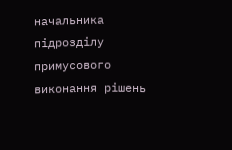начальника підрозділу примусового виконання рішень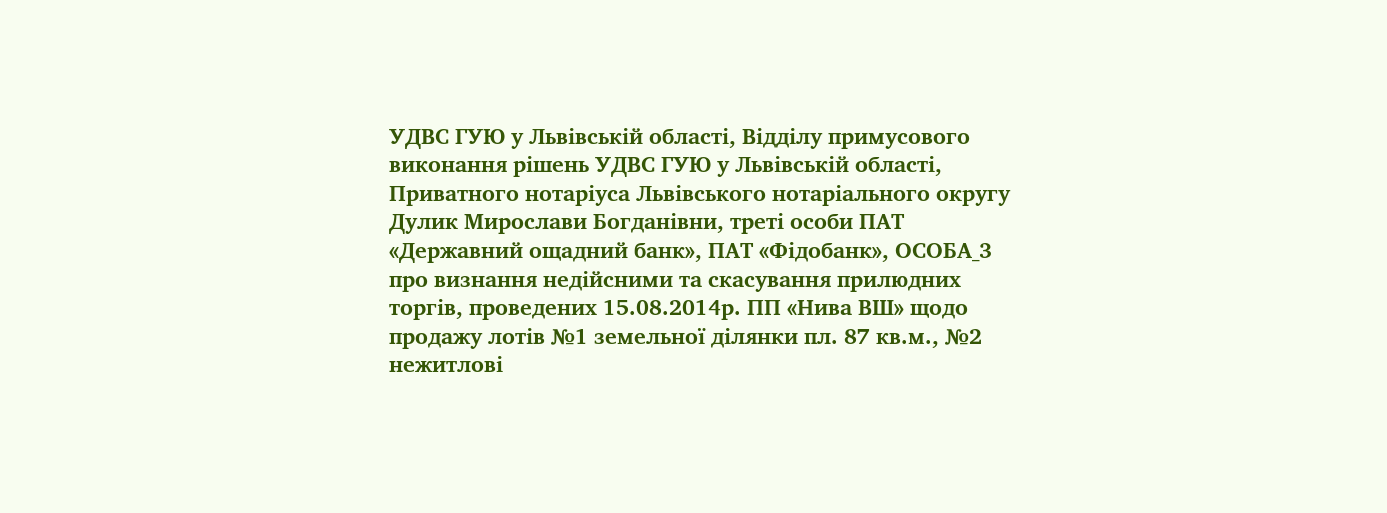УДВС ГУЮ у Львівській області, Відділу примусового виконання рішень УДВС ГУЮ у Львівській області, Приватного нотаріуса Львівського нотаріального округу Дулик Мирослави Богданівни, треті особи ПАТ «Державний ощадний банк», ПАТ «Фідобанк», ОСОБА_3 про визнання недійсними та скасування прилюдних торгів, проведених 15.08.2014р. ПП «Нива ВШ» щодо продажу лотів №1 земельної ділянки пл. 87 кв.м., №2 нежитлові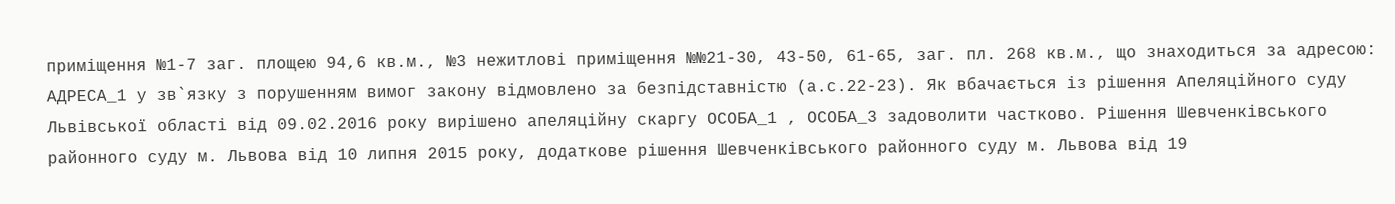приміщення №1-7 заг. площею 94,6 кв.м., №3 нежитлові приміщення №№21-30, 43-50, 61-65, заг. пл. 268 кв.м., що знаходиться за адресою: АДРЕСА_1 у зв`язку з порушенням вимог закону відмовлено за безпідставністю (а.с.22-23). Як вбачається із рішення Апеляційного суду Львівської області від 09.02.2016 року вирішено апеляційну скаргу ОСОБА_1 , ОСОБА_3 задоволити частково. Рішення Шевченківського районного суду м. Львова від 10 липня 2015 року, додаткове рішення Шевченківського районного суду м. Львова від 19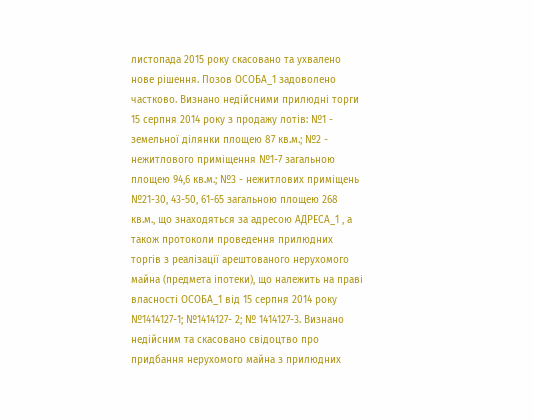листопада 2015 року скасовано та ухвалено нове рішення. Позов ОСОБА_1 задоволено частково. Визнано недійсними прилюдні торги 15 серпня 2014 року з продажу лотів: №1 - земельної ділянки площею 87 кв.м.; №2 - нежитлового приміщення №1-7 загальною площею 94,6 кв.м.; №3 - нежитлових приміщень №21-30, 43-50, 61-65 загальною площею 268 кв.м., що знаходяться за адресою АДРЕСА_1 , а також протоколи проведення прилюдних торгів з реалізації арештованого нерухомого майна (предмета іпотеки), що належить на праві власності ОСОБА_1 від 15 серпня 2014 року №1414127-1; №1414127- 2; № 1414127-3. Визнано недійсним та скасовано свідоцтво про придбання нерухомого майна з прилюдних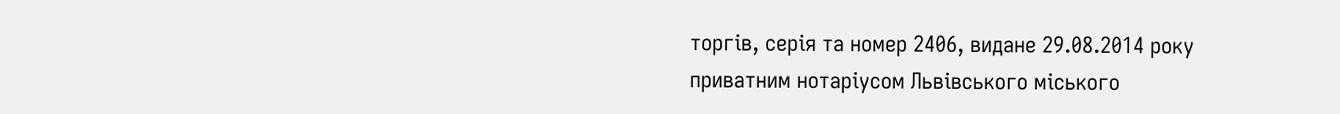торгів, серія та номер 2406, видане 29.08.2014 року приватним нотаріусом Львівського міського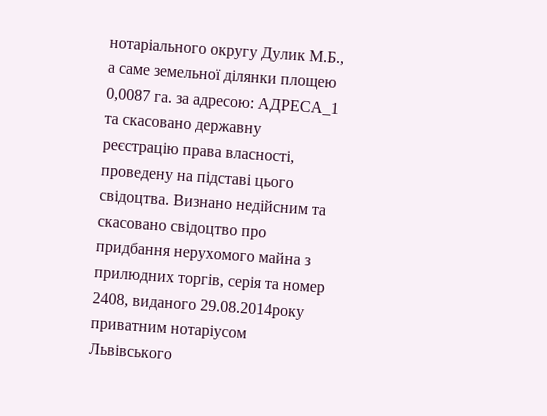нотаріального округу Дулик М.Б., а саме земельної ділянки площею 0,0087 га. за адресою: АДРЕСА_1 та скасовано державну реєстрацію права власності, проведену на підставі цього свідоцтва. Визнано недійсним та скасовано свідоцтво про придбання нерухомого майна з прилюдних торгів, серія та номер 2408, виданого 29.08.2014року приватним нотаріусом Львівського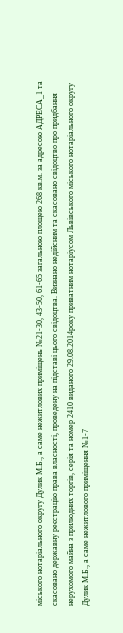міського нотаріального округу Дулик М.Б., а саме нежитлових приміщень №21-30, 43-50, 61-65 загальною площею 268 кв.м. за адресою АДРЕСА_1 та скасовано державну реєстрацію права власності, проведену на підставі цього свідоцтва. Визнано недійсним та скасовано свідоцтво про придбання нерухомого майна з прилюдних торгів, серія та номер 2410 виданого 29.08.2014року приватним нотаріусом Львівського міського нотаріального округу Дулик М.Б., а саме нежитлового приміщення №1-7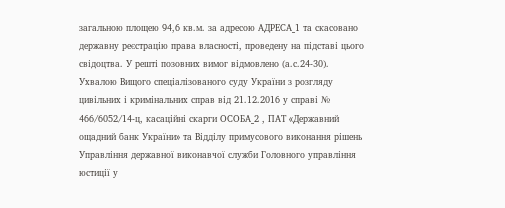загальною площею 94,6 кв.м. за адресою АДРЕСА_1 та скасовано державну реєстрацію права власності, проведену на підставі цього свідоцтва. У решті позовних вимог відмовлено (а.с.24-30). Ухвалою Вищого спеціалізованого суду України з розгляду цивільних і кримінальних справ від 21.12.2016 у справі № 466/6052/14-ц, касаційні скарги ОСОБА_2 , ПАТ «Державний ощадний банк України» та Відділу примусового виконання рішень Управління державної виконавчої служби Головного управління юстиції у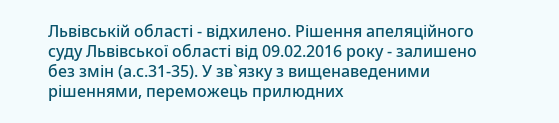Львівській області - відхилено. Рішення апеляційного суду Львівської області від 09.02.2016 року - залишено без змін (а.с.31-35). У зв`язку з вищенаведеними рішеннями, переможець прилюдних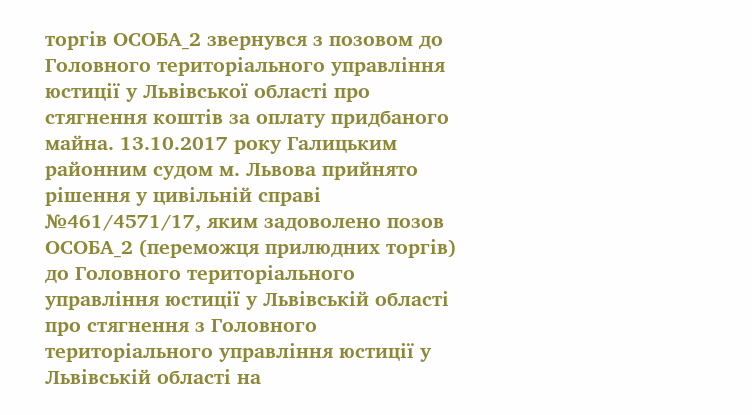торгів ОСОБА_2 звернувся з позовом до Головного територіального управління юстиції у Львівської області про стягнення коштів за оплату придбаного майна. 13.10.2017 року Галицьким районним судом м. Львова прийнято рішення у цивільній справі №461/4571/17, яким задоволено позов ОСОБА_2 (переможця прилюдних торгів) до Головного територіального управління юстиції у Львівській області про стягнення з Головного територіального управління юстиції у Львівській області на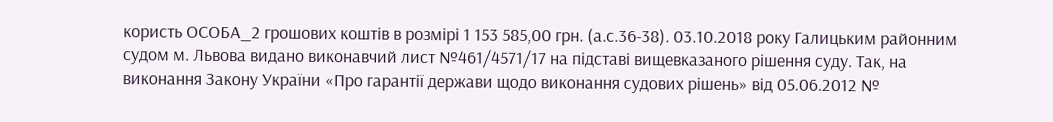користь ОСОБА_2 грошових коштів в розмірі 1 153 585,00 грн. (а.с.36-38). 03.10.2018 року Галицьким районним судом м. Львова видано виконавчий лист №461/4571/17 на підставі вищевказаного рішення суду. Так, на виконання Закону України «Про гарантії держави щодо виконання судових рішень» від 05.06.2012 №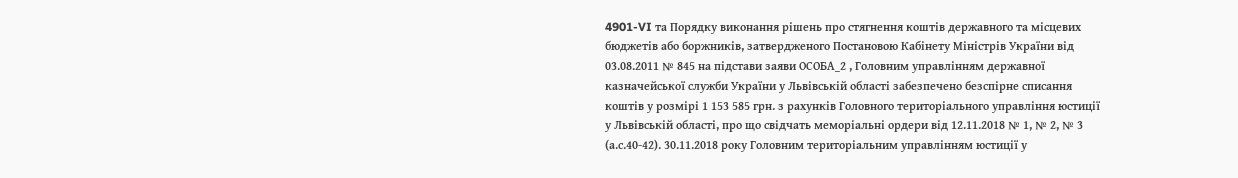4901-VI та Порядку виконання рішень про стягнення коштів державного та місцевих бюджетів або боржників, затвердженого Постановою Кабінету Міністрів України від 03.08.2011 № 845 на підстави заяви ОСОБА_2 , Головним управлінням державної казначейської служби України у Львівській області забезпечено безспірне списання коштів у розмірі 1 153 585 грн. з рахунків Головного територіального управління юстиції у Львівській області, про що свідчать меморіальні ордери від 12.11.2018 № 1, № 2, № 3 (а.с.40-42). 30.11.2018 року Головним територіальним управлінням юстиції у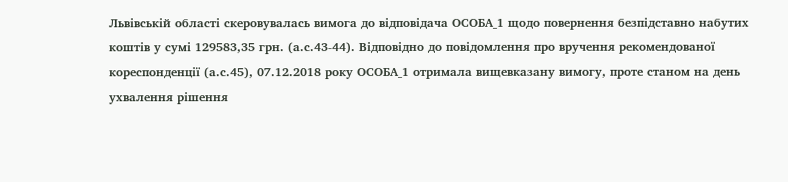Львівській області скеровувалась вимога до відповідача ОСОБА_1 щодо повернення безпідставно набутих коштів у сумі 129583,35 грн. (а.с.43-44). Відповідно до повідомлення про вручення рекомендованої кореспонденції (а.с.45), 07.12.2018 року ОСОБА_1 отримала вищевказану вимогу, проте станом на день ухвалення рішення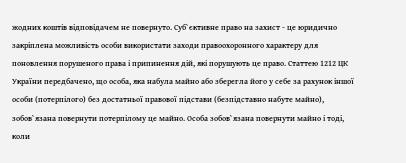жодних коштів відповідачем не повернуто. Суб`єктивне право на захист - це юридично закріплена можливість особи використати заходи правоохоронного характеру для поновлення порушеного права і припинення дій, які порушують це право. Статтею 1212 ЦК України передбачено, що особа, яка набула майно або зберегла його у себе за рахунок іншої особи (потерпілого) без достатньої правової підстави (безпідставно набуте майно), зобов`язана повернути потерпілому це майно. Особа зобов`язана повернути майно і тоді, коли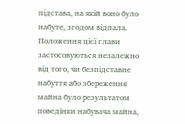підстава, на якій воно було набуте, згодом відпала. Положення цієї глави застосовуються незалежно від того, чи безпідставне набуття або збереження майна було результатом поведінки набувача майна,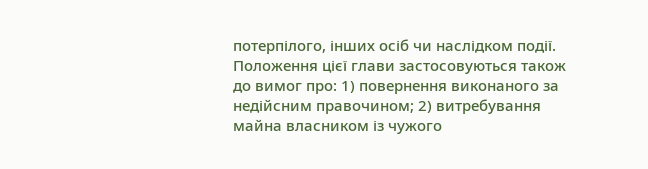потерпілого, інших осіб чи наслідком події. Положення цієї глави застосовуються також до вимог про: 1) повернення виконаного за недійсним правочином; 2) витребування майна власником із чужого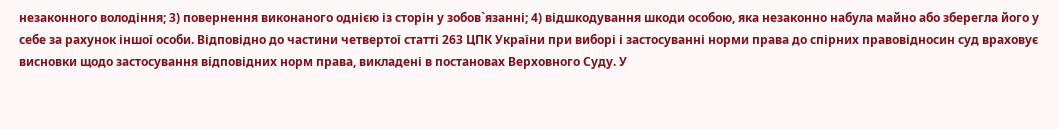незаконного володіння; 3) повернення виконаного однією із сторін у зобов`язанні; 4) відшкодування шкоди особою, яка незаконно набула майно або зберегла його у себе за рахунок іншої особи. Відповідно до частини четвертої статті 263 ЦПК України при виборі і застосуванні норми права до спірних правовідносин суд враховує висновки щодо застосування відповідних норм права, викладені в постановах Верховного Суду. У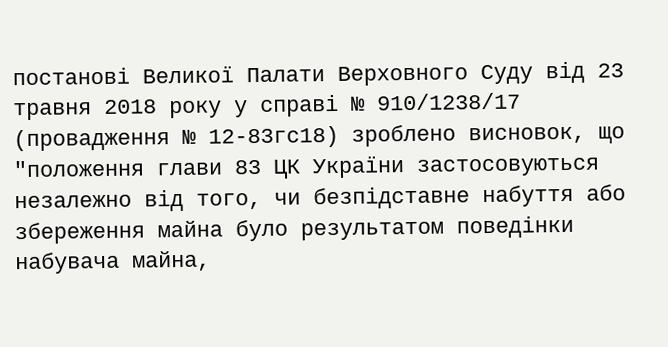постанові Великої Палати Верховного Суду від 23 травня 2018 року у справі № 910/1238/17 (провадження № 12-83гс18) зроблено висновок, що "положення глави 83 ЦК України застосовуються незалежно від того, чи безпідставне набуття або збереження майна було результатом поведінки набувача майна,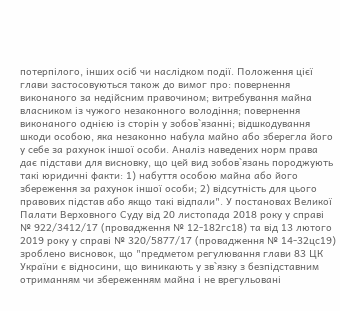потерпілого, інших осіб чи наслідком події. Положення цієї глави застосовуються також до вимог про: повернення виконаного за недійсним правочином; витребування майна власником із чужого незаконного володіння; повернення виконаного однією із сторін у зобов`язанні; відшкодування шкоди особою, яка незаконно набула майно або зберегла його у себе за рахунок іншої особи. Аналіз наведених норм права дає підстави для висновку, що цей вид зобов`язань породжують такі юридичні факти: 1) набуття особою майна або його збереження за рахунок іншої особи; 2) відсутність для цього правових підстав або якщо такі відпали". У постановах Великої Палати Верховного Суду від 20 листопада 2018 року у справі № 922/3412/17 (провадження № 12-182гс18) та від 13 лютого 2019 року у справі № 320/5877/17 (провадження № 14-32цс19) зроблено висновок, що "предметом регулювання глави 83 ЦК України є відносини, що виникають у зв`язку з безпідставним отриманням чи збереженням майна і не врегульовані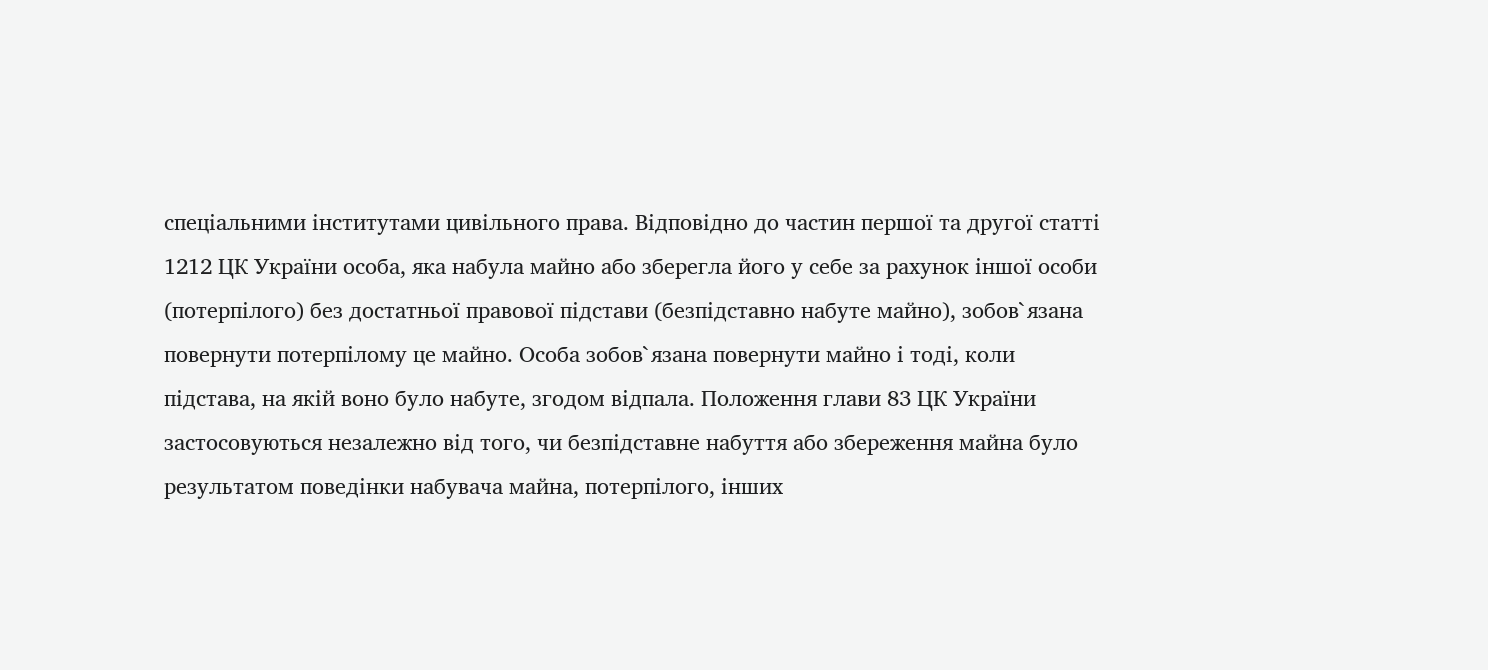спеціальними інститутами цивільного права. Відповідно до частин першої та другої статті 1212 ЦК України особа, яка набула майно або зберегла його у себе за рахунок іншої особи (потерпілого) без достатньої правової підстави (безпідставно набуте майно), зобов`язана повернути потерпілому це майно. Особа зобов`язана повернути майно і тоді, коли підстава, на якій воно було набуте, згодом відпала. Положення глави 83 ЦК України застосовуються незалежно від того, чи безпідставне набуття або збереження майна було результатом поведінки набувача майна, потерпілого, інших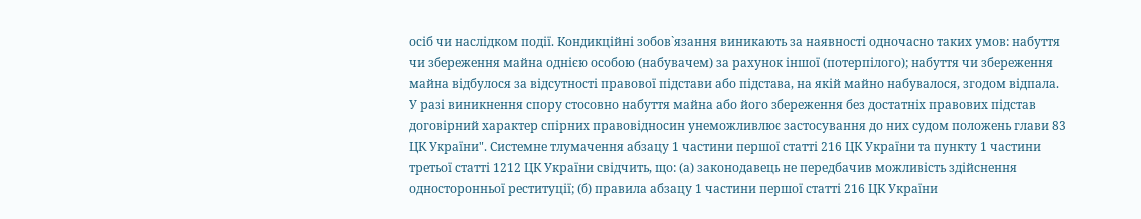осіб чи наслідком події. Кондикційні зобов`язання виникають за наявності одночасно таких умов: набуття чи збереження майна однією особою (набувачем) за рахунок іншої (потерпілого); набуття чи збереження майна відбулося за відсутності правової підстави або підстава, на якій майно набувалося, згодом відпала. У разі виникнення спору стосовно набуття майна або його збереження без достатніх правових підстав договірний характер спірних правовідносин унеможливлює застосування до них судом положень глави 83 ЦК України". Системне тлумачення абзацу 1 частини першої статті 216 ЦК України та пункту 1 частини третьої статті 1212 ЦК України свідчить, що: (а) законодавець не передбачив можливість здійснення односторонньої реституції; (б) правила абзацу 1 частини першої статті 216 ЦК України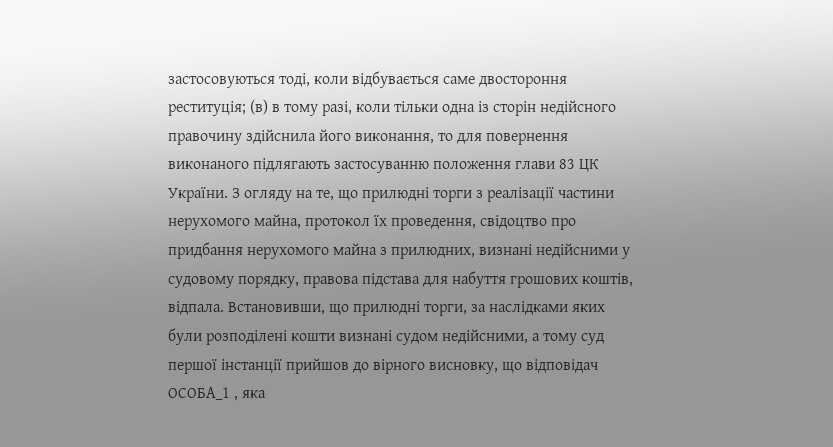застосовуються тоді, коли відбувається саме двостороння реституція; (в) в тому разі, коли тільки одна із сторін недійсного правочину здійснила його виконання, то для повернення виконаного підлягають застосуванню положення глави 83 ЦК України. З огляду на те, що прилюдні торги з реалізації частини нерухомого майна, протокол їх проведення, свідоцтво про придбання нерухомого майна з прилюдних, визнані недійсними у судовому порядку, правова підстава для набуття грошових коштів, відпала. Встановивши, що прилюдні торги, за наслідками яких були розподілені кошти визнані судом недійсними, а тому суд першої інстанції прийшов до вірного висновку, що відповідач ОСОБА_1 , яка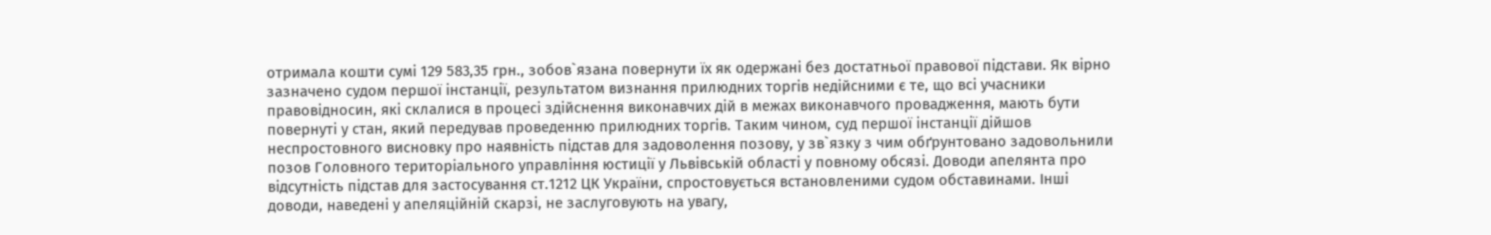отримала кошти сумі 129 583,35 грн., зобов`язана повернути їх як одержані без достатньої правової підстави. Як вірно зазначено судом першої інстанції, результатом визнання прилюдних торгів недійсними є те, що всі учасники правовідносин, які склалися в процесі здійснення виконавчих дій в межах виконавчого провадження, мають бути повернуті у стан, який передував проведенню прилюдних торгів. Таким чином, суд першої інстанції дійшов неспростовного висновку про наявність підстав для задоволення позову, у зв`язку з чим обґрунтовано задовольнили позов Головного територіального управління юстиції у Львівській області у повному обсязі. Доводи апелянта про відсутність підстав для застосування ст.1212 ЦК України, спростовується встановленими судом обставинами. Інші доводи, наведені у апеляційній скарзі, не заслуговують на увагу,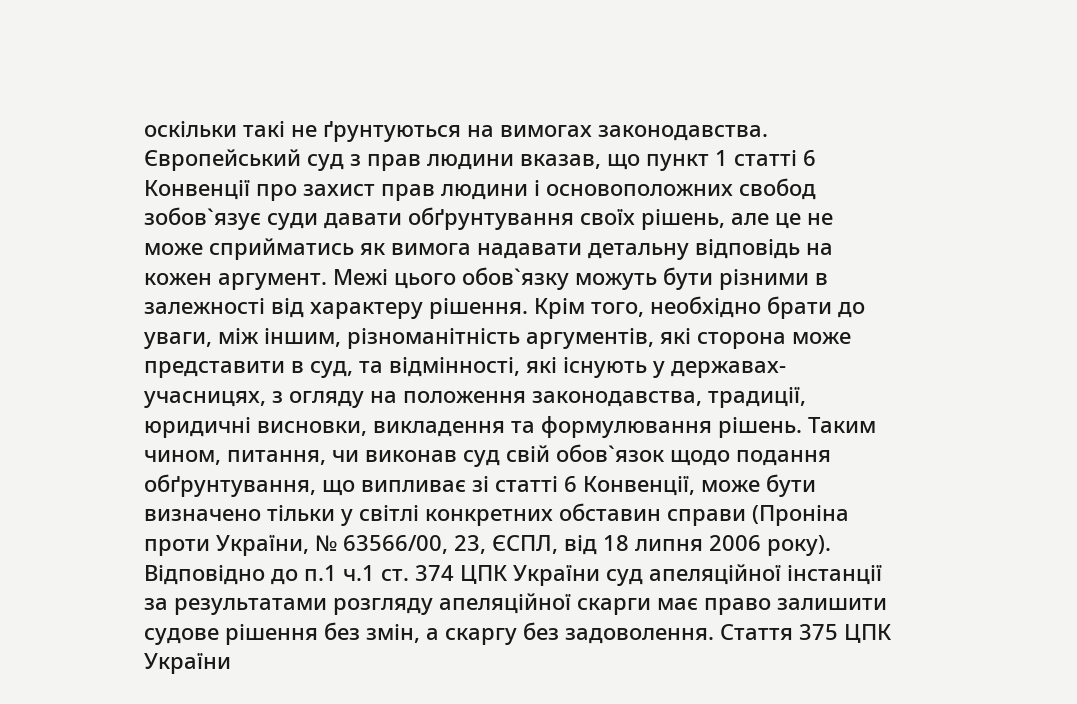оскільки такі не ґрунтуються на вимогах законодавства. Європейський суд з прав людини вказав, що пункт 1 статті 6 Конвенції про захист прав людини і основоположних свобод зобов`язує суди давати обґрунтування своїх рішень, але це не може сприйматись як вимога надавати детальну відповідь на кожен аргумент. Межі цього обов`язку можуть бути різними в залежності від характеру рішення. Крім того, необхідно брати до уваги, між іншим, різноманітність аргументів, які сторона може представити в суд, та відмінності, які існують у державах-учасницях, з огляду на положення законодавства, традиції, юридичні висновки, викладення та формулювання рішень. Таким чином, питання, чи виконав суд свій обов`язок щодо подання обґрунтування, що випливає зі статті 6 Конвенції, може бути визначено тільки у світлі конкретних обставин справи (Проніна проти України, № 63566/00, 23, ЄСПЛ, від 18 липня 2006 року). Відповідно до п.1 ч.1 ст. 374 ЦПК України суд апеляційної інстанції за результатами розгляду апеляційної скарги має право залишити судове рішення без змін, а скаргу без задоволення. Стаття 375 ЦПК України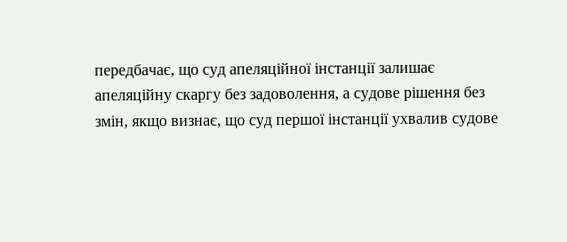передбачає, що суд апеляційної інстанції залишає апеляційну скаргу без задоволення, а судове рішення без змін, якщо визнає, що суд першої інстанції ухвалив судове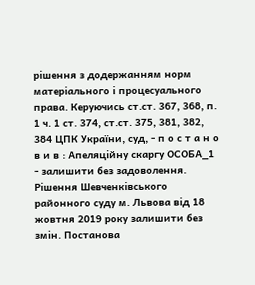рішення з додержанням норм матеріального і процесуального права. Керуючись ст.ст. 367, 368, п. 1 ч. 1 ст. 374, ст.ст. 375, 381, 382, 384 ЦПК України, суд, - п о с т а н о в и в : Апеляційну скаргу ОСОБА_1 - залишити без задоволення. Рішення Шевченківського районного суду м. Львова від 18 жовтня 2019 року залишити без змін. Постанова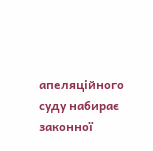апеляційного суду набирає законної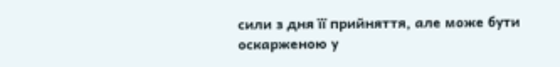сили з дня її прийняття, але може бути оскарженою у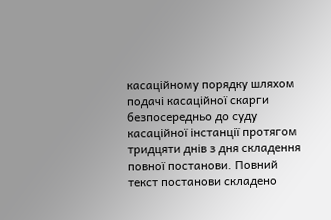касаційному порядку шляхом подачі касаційної скарги безпосередньо до суду касаційної інстанції протягом тридцяти днів з дня складення повної постанови. Повний текст постанови складено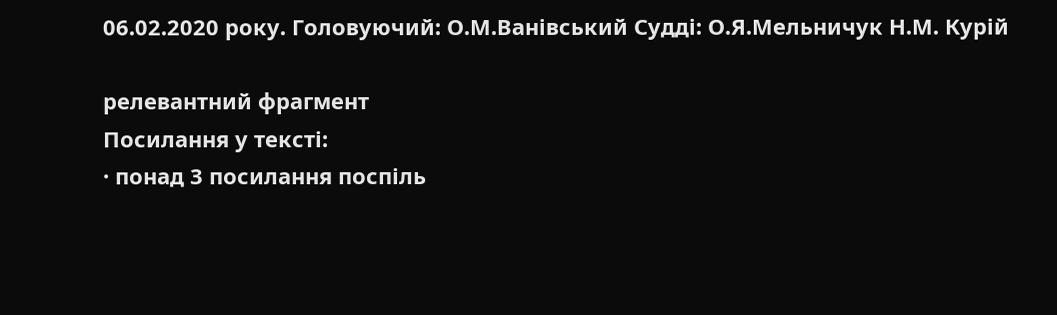06.02.2020 року. Головуючий: О.М.Ванівський Судді: О.Я.Мельничук Н.М. Курій

релевантний фрагмент
Посилання у тексті:
· понад 3 посилання поспіль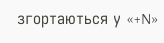згортаються у «+N»